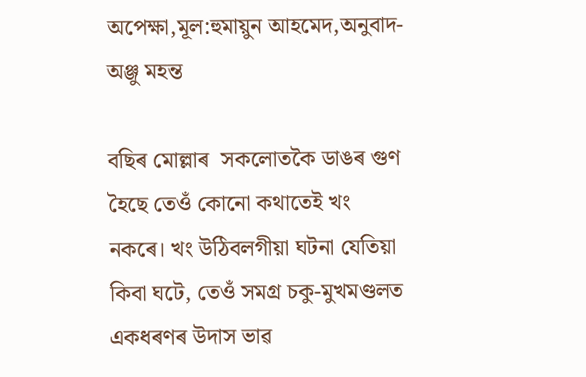অপেক্ষা,মূল:হুমায়ুন আহমেদ,অনুবাদ-অঞ্জু মহন্ত

বছিৰ মোল্লাৰ  সকলোতকৈ ডাঙৰ গুণ হৈছে তেওঁ কোনো কথাতেই খং নকৰে। খং উঠিবলগীয়া ঘটনা যেতিয়া কিবা ঘটে, তেওঁ সমগ্ৰ চকু-মুখমণ্ডলত একধৰণৰ উদাস ভাৱ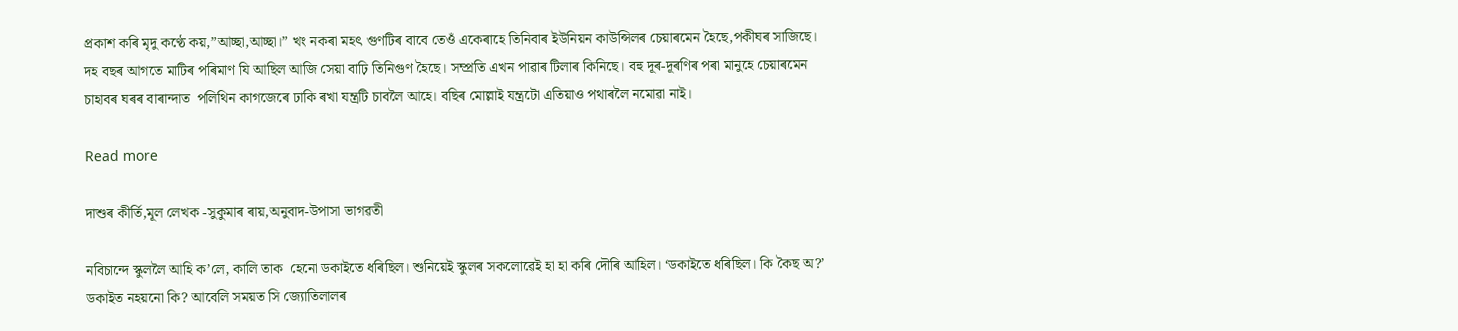প্ৰকাশ কৰি মৃদু কণ্ঠে কয়,”আচ্ছা,আচ্ছা।” খং নকৰা মহৎ গুণটিৰ বাবে তেওঁ একেৰাহে তিনিবাৰ ইউনিয়ন কাউন্সিলৰ চেয়াৰমেন হৈছে,পকীঘৰ সাজিছে। দহ বছৰ আগতে মাটিৰ পৰিমাণ যি আছিল আজি সেয়া বাঢ়ি তিনিগুণ হৈছে। সম্প্ৰতি এখন পাৱাৰ টিলাৰ কিনিছে। বহু দূৰ-দূৰণিৰ পৰা মানুহে চেয়াৰমেন চাহাবৰ ঘৰৰ বাৰান্দাত  পলিথিন কাগজেৰে ঢাকি ৰখা যন্ত্ৰটি চাবলৈ আহে। বছিৰ মোল্লাই যন্ত্ৰটো এতিয়াও পথাৰলৈ নমোৱা নাই।

Read more

দাশুৰ কীৰ্তি,মূল লেখক -সুকুমাৰ ৰায়,অনুবাদ-উপাসা ভাগৱতী

নবিচান্দে স্কুললৈ আহি ক’লে, কালি তাক  হেনো ডকাইতে ধৰিছিল। শুনিয়েই স্কুলৰ সকলোৱেই হা হা কৰি দৌৰি আহিল। ‘ডকাইতে ধৰিছিল। কি কৈছ অ?’ ডকাইত নহয়নো কি? আবেলি সময়ত সি জ্যোতিলালৰ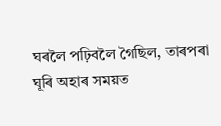ঘৰলৈ পঢ়িবলৈ গৈছিল, তাৰপৰা ঘূৰি অহাৰ সময়ত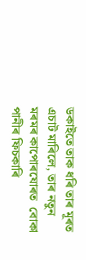ডকাইতে তাক ধৰি তাৰ মূৰত এচাট মাৰিলে, তাৰ নতুন মৰমৰ কাপোৰযোৰত  বোকা পানীৰ ফিচকাৰি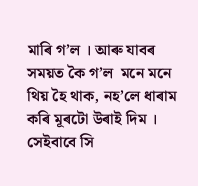মাৰি গ’ল । আৰু যাবৰ সময়ত কৈ গ’ল  মনে মনে থিয় হৈ থাক, নহ’লে ধাৰাম কৰি মূৰটো উৰাই দিম । সেইবাবে সি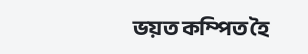ভয়ত কম্পিত হৈ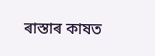ৰাস্তাৰ কাষত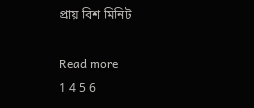প্ৰায় বিশ মিনিট

Read more
1 4 5 6